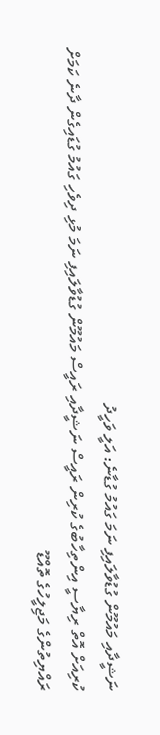ނަޝީދާއި މައުމޫން ގުޑުވާލައިފި ނަމަ ގައުމު ގުޑާނެ: އަލީ ވަހީދު
ކުރިއަށް އޮތް ރިޔާސީ އިންތިހާބުގެ ކުރިން ރައީސް ނަޝީދާއި ރައީސް މައުމޫން ގުޑުވާލައިފި ނަމަ މުޅި ދިވެހި ގައުމު ގުޑައިގެން ދާނެ ކަމަށް ރައްޔިތުންގެ މަޖިލީހުގެ ތޮއްޑޫ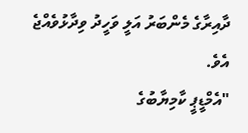ދާއިރާގެ މެންބަރު އަލީ ވަހީދު ވިދާޅުވެއްޖެ އެވެ.
"އެމްޑީޕީ ކާމިޔާބުގެ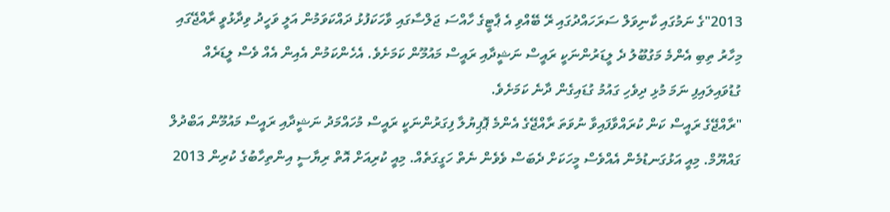2013"ގެ ނަމުގައި ކާނިވަލް ސަރަހައްދުގައި ރޭ ބޭއްވި އެ ޕާޓީގެ ހާއްސަ ޖަލްސާގައި ވާހަކަފުޅު ދައްކަވަމުން އަލީ ވަހީދު ވިދާޅުވީ ރާއްޖޭގައި މިހާރު ތިބި އެންމެ މަގުބޫލު ދެ ލީޑަރުންނަކީ ރައީސް ނަޝީދާއި ރައީސް މައުމޫން ކަމަށެވެ. އެހެންކަމުން އެއިން އެއް ވެސް ލީޑަރެއް ގުޑުވައިލައިފި ނަމަ މުޅި ދިވެހި ގައުމު ގުޑައިގެން ދާނެ ކަމަށެވެ.
"ރާއްޖޭގެ ރައީސް ކަން ކުރައްވާފައިވާ ނުވަތަ ރާއްޖޭގެ އެންމެ ޕޮޕިޔުލާ ފިގަރުންނަކީ ރައީސް މުހައްމަދު ނަޝީދާއި ރައީސް މައުމޫން އަބްދުލް ގައްޔޫމް. މިއީ އަޅުގަނޑުމެން އެއްވެސް މީހަކަށް ދެބަސް ވެވެން ނެތް ހަގީގަތެއް. މިއީ ކުރިއަށް އޮތް ރިޔާސީ އިންތިހާބުގެ ކުރިން 2013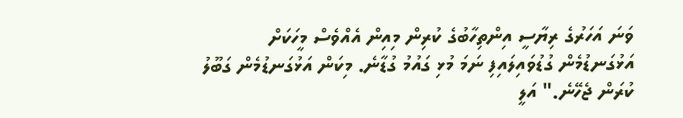ވަނަ އަހަރުގެ ރިޔާސީ އިންތިހާބުގެ ކުރިން މިއިން އެއްވެސް މީހަކަށް އަޅުގަނޑުމެން ގުޑުވައިލައިފި ނަމަ މުޅި ގައުމު ގުޑާނެ. މިކަން އަޅުގަނޑުމެން ގަބޫލު ކުރަން ޖެހޭނެ." އަލީ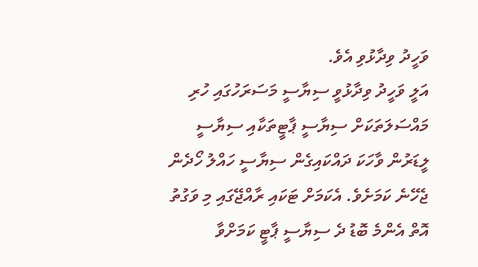ވަހީދު ވިދާޅުވި އެވެ.
އަލީ ވަހީދު ވިދާޅުވީ ސިޔާސީ މަސަރަހުގައި ހުރި މައްސަލަތަކަށް ސިޔާސީ ޕާޓީތަކާއި ސިޔާސީ ލީޑަރުން ވާހަކަ ދައްކައިގެން ސިޔާސީ ހައްލު ހޯދެން ޖެހޭނެ ކަމަށެވެ. އެކަމަށް ޓަކައި ރާއްޖޭގައި މި ވަގުތު އޮތް އެންމެ ބޮޑު ދެ ސިޔާސީ ޕާޓީ ކަމަށްވާ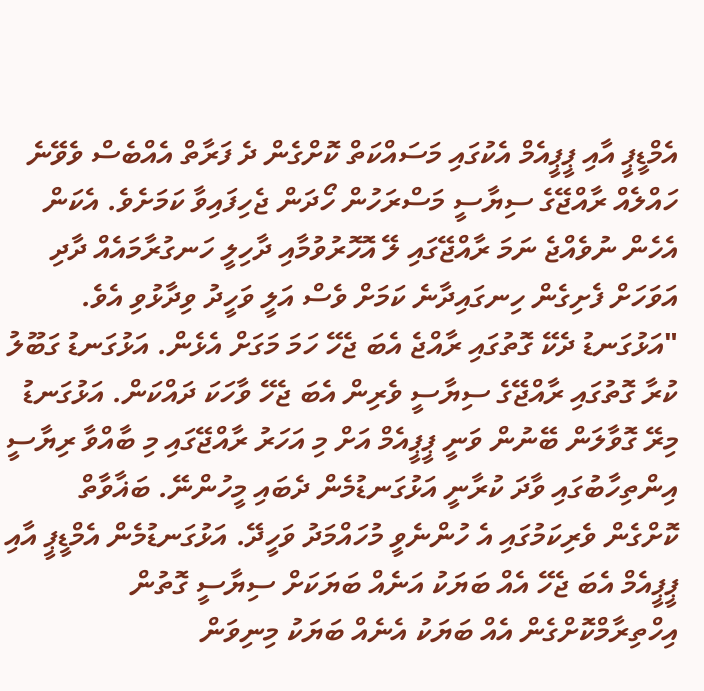އެމްޑީޕީ އާއި ޕީޕީއެމް އެކުގައި މަސައްކަތް ކޮށްގެން ދެ ފަރާތް އެއްބެސް ވެވޭނެ ހައްލެއް ރާއްޖޭގެ ސިޔާސީ މަސްރަހުން ހޯދަން ޖެހިފައިވާ ކަމަށެވެ. އެކަން އެހެން ނުވެއްޖެ ނަމަ ރާއްޖޭގައި ލޭ އޮހޮރުވުމާއި ދާހިލީ ހަނގުރާމައެއް ދާދި އަވަހަށް ފެށިގެން ހިނގައިދާނެ ކަމަށް ވެސް އަލީ ވަހީދު ވިދާޅުވި އެވެ.
"އަޅުގަނޑު ދެކޭ ގޮތުގައި ރާއްޖެ އެބަ ޖެހޭ ހަމަ މަގަށް އެޅެން. އަޅުގަނޑު ގަބޫލު ކުރާ ގޮތުގައި ރާއްޖޭގެ ސިޔާސީ ވެރިން އެބަ ޖެހޭ ވާހަކަ ދައްކަން. އަޅުގަނޑު މިރޭ ގޮވާލަން ބޭނުން ވަނީ ޕީޕީއެމް އަށް މި އަހަރު ރާއްޖޭގައި މި ބާއްވާ ރިޔާސީ އިންތިހާބުގައި ވާދަ ކުރާނީ އަޅުގަނޑުމެން ދެބައި މީހުންނޭ. ބަޣާވާތް ކޮށްގެން ވެރިކަމުގައި އެ ހުންނެވީ މުހައްމަދު ވަހީދޭ. އަޅުގަނޑުމެން އެމްޑީޕީ އާއި ޕީޕީއެމް އެބަ ޖެހޭ އެއް ބަޔަކު އަނެއް ބަޔަކަށް ސިޔާސީ ގޮތުން އިހްތިރާމްކޮށްގެން އެއް ބަޔަކު އެނެއް ބަޔަކު މިނިވަން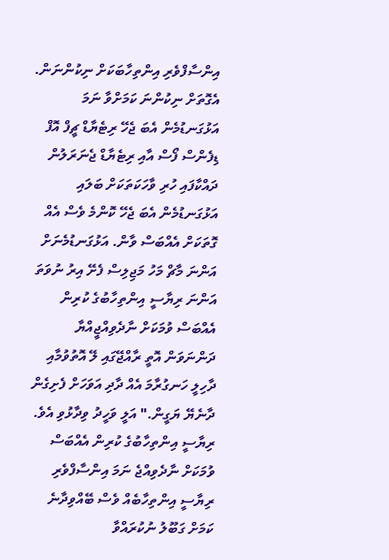އިންސާފްވެރި އިންތިހާބަކަށް ނިކުންނަން. އެގޮތަށް ނިކުންނަ ކަމަށްވާ ނަމަ އަޅުގަނޑުމެން އެބަ ޖެހޭ ރިޓެޔާޑް ޗީފް އޮފް ޑިފެންސް ފޯސް އާއި ރިޓެޔާޑް ޖެނަރަލުން ދައްކާފައި ހުރި ވާހަކަތަކަށް ބަލައި އަޅުގަނޑުމެން އެބަ ޖެހޭ ކޮންމެ ވެސް އެއް ގޮތަކަށް އެއްބަސް ވާން. އަޅުގަނޑުމެނަށް އަންނަ މާޗް މަހު މަޖިލިސް ފެށޭ އިރު ނުވަތަ އަންނަ ރިޔާސީ އިންތިހާބުގެ ކުރިން އެއްބަސް ވުމަކަށް ނާދެވިއްޖީއްޔާ ދަންނަވަން އޮތީ ރާއްޖޭގައި ލޭ އޮތުވުމާއި ދާހިލީ ހަނގުރާމަ އެއް ދާދި އަވަހަށް ފެށިގެން ދާނެޔޭ ޔަގީން." އަލީ ވަހީދު ވިދާޅުވި އެވެ.
ރިޔާސީ އިންތިހާބުގެ ކުރިން އެއްބަސް ވުމަކަށް ނާދެވިއްޖެ ނަމަ އިންސާފްވެރި ރިޔާސީ އިންތިހާބެއް ވެސް ބޭއްވިދާނެ ކަމަށް ގަބޫލު ނުކުރައްވާ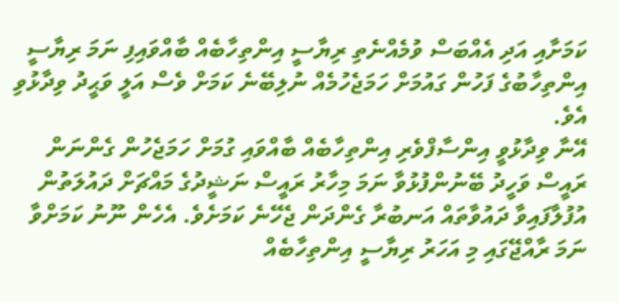ކަމަށާއި އަދި އެއްބަސް ވުމެއްނެތި ރިޔާސީ އިންތިހާބެއް ބާއްވައިފި ނަމަ ރިޔާސީ އިންތިހާބުގެ ފަހުން ގައުމަށް ހަމަޖެހުމެއް ނުލިބޭނެ ކަމަށް ވެސް އަލީ ވަޙީދު ވިދާޅުވި އެވެ.
އޭނާ ވިދާޅުވީ އިންސާފްވެރި އިންތިހާބެއް ބާއްވައި ގުމަށް ހަމަޖެހުން ގެންނަން ރައީސް ވަހީދު ބޭނުންފުޅުވާ ނަމަ މިހާރު ރައީސް ނަޝީދުގެ މައްޗަށް ދައުލަތުން އުފުލާފައިވާ ދައުވާތައް އަނބުރާ ގެންދަން ޖެހޭނެ ކަމަށެވެ. އެހެން ނޫނު ކަމަށްވާ ނަމަ ރާއްޖޭގައި މި އަހަރު ރިޔާސީ އިންތިހާބެއް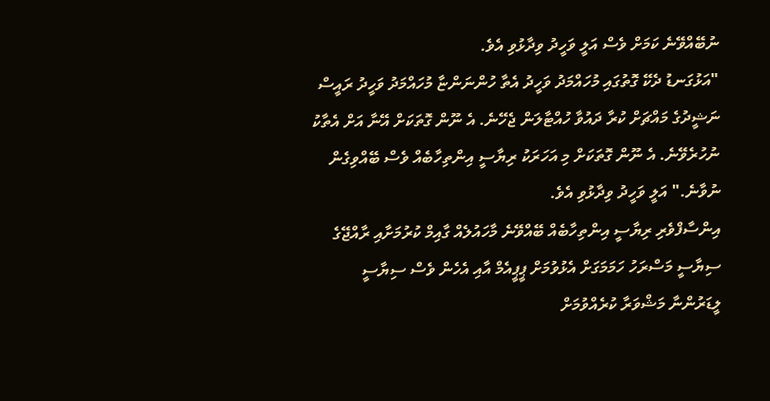ނުބޭއްވޭނެ ކަމަށް ވެސް އަލީ ވަހީދު ވިދާޅުވި އެވެ.
"އަޅުގަނޑު ދެކޭ ގޮތުގައި މުހައްމަދު ވަހީދު އެތާ ހުންނަންޏާ މުހައްމަދު ވަހީދު ރައީސް ނަޝީދުގެ މައްޗަށް ކުރާ ދައުވާ ހުއްޓާލަން ޖެހޭނެ. އެ ނޫން ގޮތަކަށް އޭނާ އަށް އެތާކު ނުހުރެވޭނެ. އެ ނޫން ގޮތަކަށް މި އަހަރަކު ރިޔާސީ އިންތިހާބެއް ވެސް ބޭއްވިގެން ނުވާނެ." އަލީ ވަހީދު ވިދާޅުވި އެވެ.
އިންސާފްވެރި ރިޔާސީ އިންތިހާބެއް ބޭއްވޭނެ މާހައުލެއް ގާއިމް ކުރުމަށާއި ރާއްޖޭގެ ސިޔާސީ މަސްރަހު ހަމަމަގަށް އެޅުވުމަށް ޕީޕީއެމް އާއި އެހެން ވެސް ސިޔާސީ ލީޑަރުންނާ މަޝްވަރާ ކުރެއްވުމަށް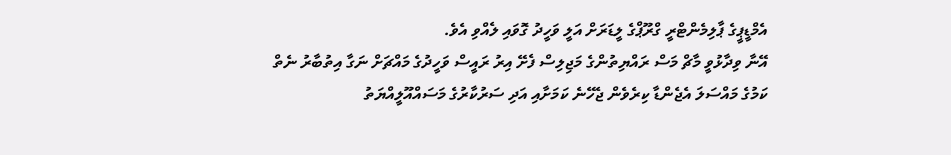އެމްޑީޕީގެ ޕާލިމެންޓްރީ ގްރޫޕްގެ ލީޑަރަށް އަލީ ވަހީދު ގޮވައި ލެއްވި އެވެ.
އޭނާ ވިދާޅުވީ މާޗް މަސް ރައްޔިތުންގެ މަޖިލިސް ފެށޭ އިރު ރައީސް ވަހީދުގެ މައްޗަށް ނަގާ އިތުބާރު ނެތް ކަމުގެ މައްސަލަ އެޖެންޑާ ކިރެވެން ޖެހޭނެ ކަމަށާއި އަދި ސަރުކާރުގެ މަސައްއޫލީއްޔަތު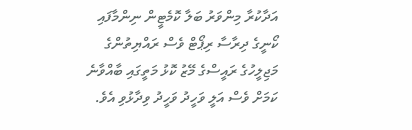އަދާކުރާ މިންވަރު ބަލާ ކޮމެޓީން ނިންމާފައި ކޯނީގެ ދިރާސާ ރިޕޯޓް ވެސް ރައްޔިތުންގެ މަޖިލީހުގެ ރައީސްގެ މޭޒު ކޮޅު މަތީގައި ބާއްވާނެ ކަމަށް ވެސް އަލީ ވަހީދު ވަހީދު ވިދާޅުވި އެވެ.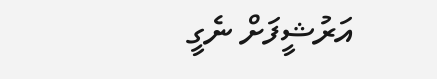އަރުޝީފަށް ނެގީ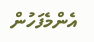އެންމެފަހުން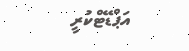އަޕްޑޭޓްކުރީ